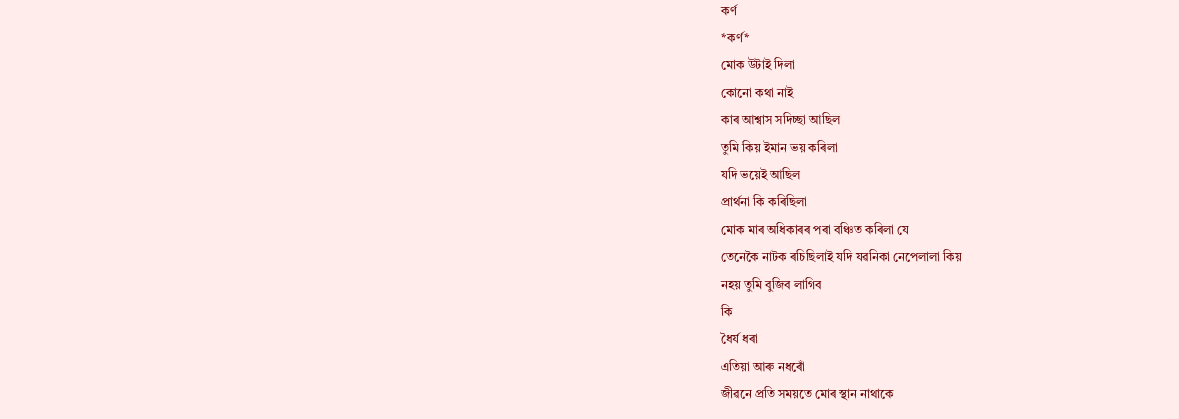কৰ্ণ
*কৰ্ণ*
মোক উটাই দিলা
কোনো কথা নাই
কাৰ আশ্বাস সদিচ্ছা আছিল
তুমি কিয় ইমান ভয় কৰিলা
যদি ভয়েই আছিল
প্ৰাৰ্থনা কি কৰিছিলা
মোক মাৰ অধিকাৰৰ পৰা বঞ্চিত কৰিলা যে
তেনেকৈ নাটক ৰচিছিলাই যদি যৱনিকা নেপেলালা কিয়
নহয় তুমি বুজিব লাগিব
কি
ধৈৰ্য ধৰা
এতিয়া আৰু নধৰোঁ
জীৱনে প্ৰতি সময়তে মোৰ স্থান নাথাকে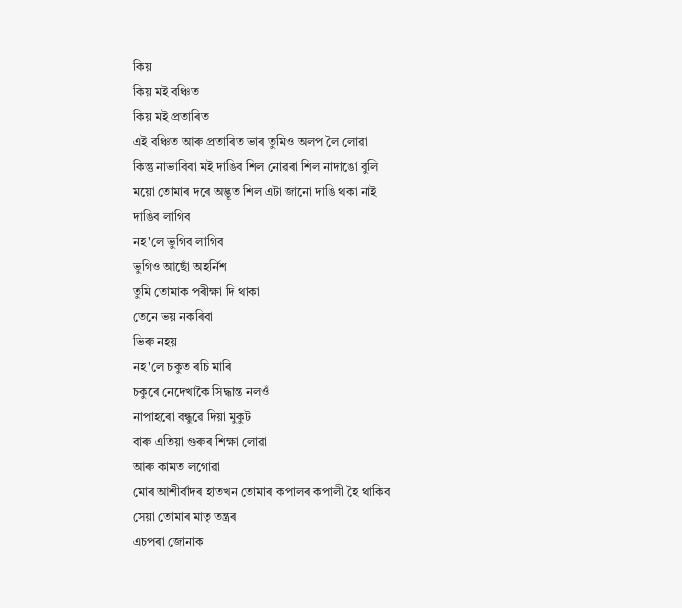কিয়
কিয় মই বঞ্চিত
কিয় মই প্ৰতাৰিত
এই বঞ্চিত আৰু প্ৰতাৰিত ভাৰ তুমিও অলপ লৈ লোৱা
কিন্তু নাভাবিবা মই দাঙিব শিল নোৱৰা শিল নাদাঙো বুলি
ময়ো তোমাৰ দৰে অদ্ভূত শিল এটা জানো দাঙি থকা নাই
দাঙিব লাগিব
নহ'লে ভুগিব লাগিব
ভুগিও আছোঁ অহৰ্নিশ
তুমি তোমাক পৰীক্ষা দি থাকা
তেনে ভয় নকৰিবা
ভিৰু নহয়
নহ'লে চকুত ৰচি মাৰি
চকুৰে নেদেখাকৈ সিদ্ধান্ত নলওঁ
নাপাহৰো বন্ধুৱে দিয়া মুকুট
বাৰু এতিয়া গুৰুৰ শিক্ষা লোৱা
আৰু কামত লগোৱা
মোৰ আশীৰ্বাদৰ হাতখন তোমাৰ কপালৰ কপালী হৈ থাকিব
সেয়া তোমাৰ মাতৃ তন্ত্ৰৰ
এচপৰা জোনাক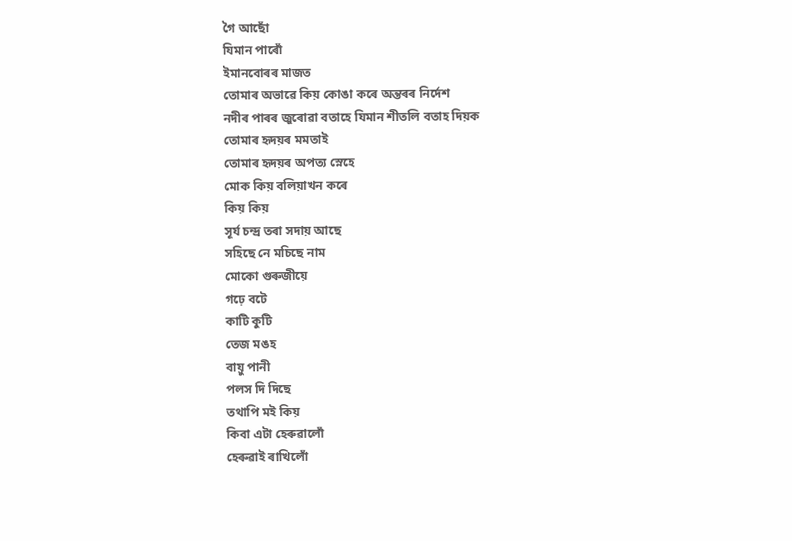গৈ আছোঁ
যিমান পাৰোঁ
ইমানবোৰৰ মাজত
তোমাৰ অভাৱে কিয় কোঙা কৰে অন্তৰৰ নিৰ্দেশ
নদীৰ পাৰৰ জুৰোৱা বতাহে যিমান শীতলি বতাহ দিয়ক
তোমাৰ হৃদয়ৰ মমতাই
তোমাৰ হৃদয়ৰ অপত্য স্নেহে
মোক কিয় বলিয়াখন কৰে
কিয় কিয়
সূৰ্য চন্দ্ৰ তৰা সদায় আছে
সহিছে নে মচিছে নাম
মোকো গুৰুজীয়ে
গঢ়ে বটে
কাটি কুটি
তেজ মঙহ
বায়ু পানী
পলস দি দিছে
তথাপি মই কিয়
কিবা এটা হেৰুৱালোঁ
হেৰুৱাই ৰাখিলোঁ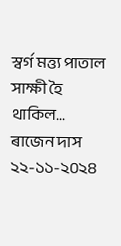স্বৰ্গ মত্ত্য পাতাল
সাক্ষী হৈ থাকিল...
ৰাজেন দাস
২২-১১-২০২৪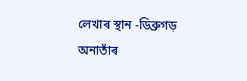লেখাৰ স্থান -ডিব্ৰুগড় অনাতাঁৰ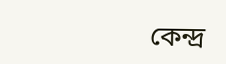কেন্দ্ৰ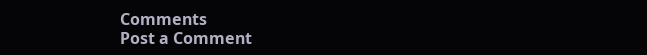Comments
Post a Comment